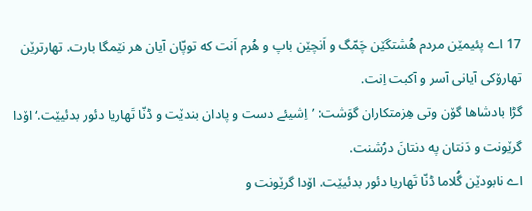17 اے پئیمێن مردم هُشتگێن چَمّگ و اَنچێن باپ و هُرم اَنت که توپّان آیان هر نێمگا بارت. تهارترێن تهارۆکی آیانی آسر و آکبت اِنت.
گڑا بادشاها گۆن وتی هِزمتکاران گوَشت: ’اِشیئے دست و پادان بندێت و ڈنّا تَهاریا دئور بدئیێت.‘ اۆدا گرێونت و دَنتان په دنتانَ درُشنت.
اے نابودێن گُلاما ڈنّا تَهاریا دئور بدئیێت. اۆدا گرێونت و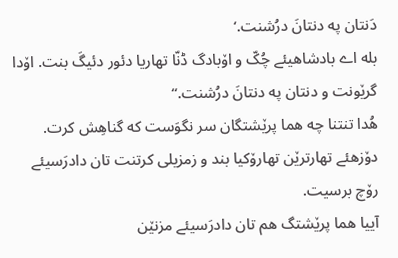دَنتان په دنتانَ درُشنت.‘
بله اے بادشاهیئے چُکّ و اۆبادگ ڈنّا تهاریا دئور دئیگَ بنت. اۆدا گرێونت و دنتان په دنتانَ درُشنت.“
هُدا تنتنا چه هما پرێشتگان سر نگوَست که گناهِش کرت. دۆزهئے تهارترێن تهارۆکیا بند و زمزیلی کرتنت تان دادرَسیئے رۆچ برسیت.
آییا هما پرێشتگ هم تان دادرَسیئے مزنێن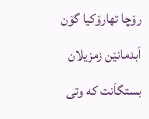رۆچا تهارۆکیا گۆن اَبدمانێن زمزیلان بستگاَنت که وتی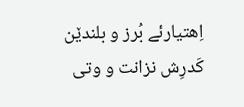اِهتیارئے بُرز و بلندێن کَدرِش نزانت و وتی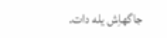جاگهاِش یله دات.